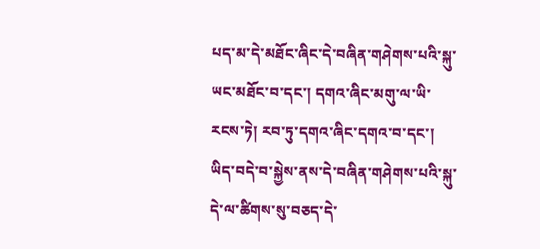པད་མ་དེ་མཐོང་ཞིང་དེ་བཞིན་གཤེགས་པའི་སྐུ་ཡང་མཐོང་བ་དང་། དགའ་ཞིང་མགུ་ལ་ཡི་རངས་ཏེ། རབ་ཏུ་དགའ་ཞིང་དགའ་བ་དང་། ཡིད་བདེ་བ་སྐྱེས་ནས་དེ་བཞིན་གཤེགས་པའི་སྐུ་དེ་ལ་ཚིགས་སུ་བཅད་དེ་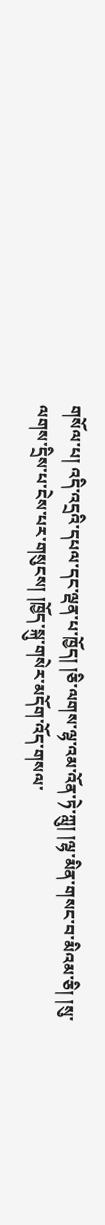གསོལ་པ། འདི་འདྲའི་དཔལ་དང་ལྡན་པ་ཁྱོད། །ཅི་ལགས་ལྷ་འམ་འོན་ཏེ་ཀླུ། །ལྷ་མིན་གསང་བ་མིའམ་ཅི། །སུ་ལགས་དྲིས་པ་ངེས་པར་གསུངས། །ཁྱོད་སྐུ་གསེར་མདོག་འོད་གསལ་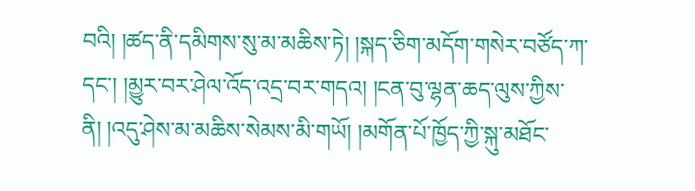བའི། །ཚད་ནི་དམིགས་སུ་མ་མཆིས་ཏེ། །སྐད་ཅིག་མདོག་གསེར་བཙོད་ཀ་དང་། །མྱུར་བར་ཤེལ་འོད་འདྲ་བར་གདའ། །ངན་བུ་ལྷན་ཆད་ལུས་ཀྱིས་ནི། །འདུ་ཤེས་མ་མཆིས་སེམས་མི་གཡོ། །མགོན་པོ་ཁྱོད་ཀྱི་སྐུ་མཐོང་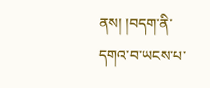ནས། །བདག་ནི་དགའ་བ་ཡངས་པ་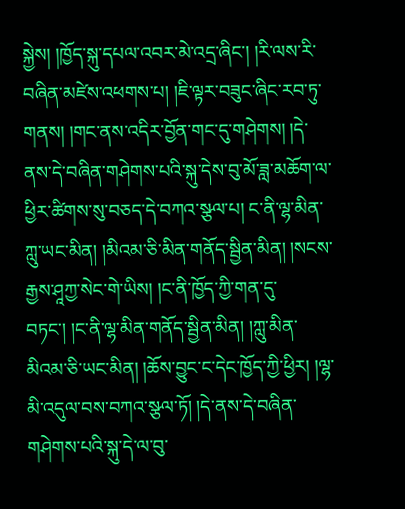སྐྱེས། །ཁྱོད་སྐུ་དཔལ་འབར་མེ་འདྲ་ཞིང་། །རི་ལས་རི་བཞིན་མཛེས་འཕགས་པ། །ཇི་ལྟར་བཟུང་ཞིང་རབ་ཏུ་གནས། །གང་ནས་འདིར་བྱོན་གང་དུ་གཤེགས། །དེ་ནས་དེ་བཞིན་གཤེགས་པའི་སྐུ་དེས་བུ་མོ་ཟླ་མཆོག་ལ་ཕྱིར་ཚིགས་སུ་བཅད་དེ་བཀའ་སྩལ་པ། ང་ནི་ལྷ་མིན་ཀླུ་ཡང་མིན། །མིའམ་ཅི་མིན་གནོད་སྦྱིན་མིན། །སངས་རྒྱས་ཤཱཀྱ་སེང་གེ་ཡིས། །ང་ནི་ཁྱོད་ཀྱི་གན་དུ་བཏང་། །ང་ནི་ལྷ་མིན་གནོད་སྦྱིན་མིན། །ཀླུ་མིན་མིའམ་ཅི་ཡང་མིན། །ཆོས་བྱུང་ང་དེང་ཁྱོད་ཀྱི་ཕྱིར། །ལྷ་མི་འདུལ་བས་བཀའ་སྩལ་ཏོ། །དེ་ནས་དེ་བཞིན་གཤེགས་པའི་སྐུ་དེ་ལ་བུ་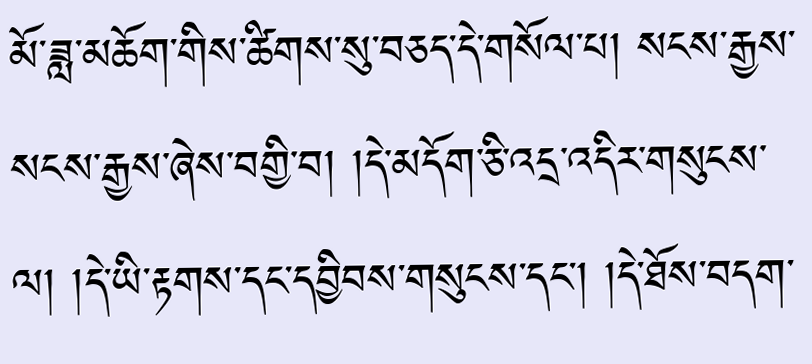མོ་ཟླ་མཆོག་གིས་ཚིགས་སུ་བཅད་དེ་གསོལ་པ། སངས་རྒྱས་སངས་རྒྱས་ཞེས་བགྱི་བ། །དེ་མདོག་ཅི་འདྲ་འདིར་གསུངས་ལ། །དེ་ཡི་རྟགས་དང་དབྱིབས་གསུངས་དང་། །དེ་ཐོས་བདག་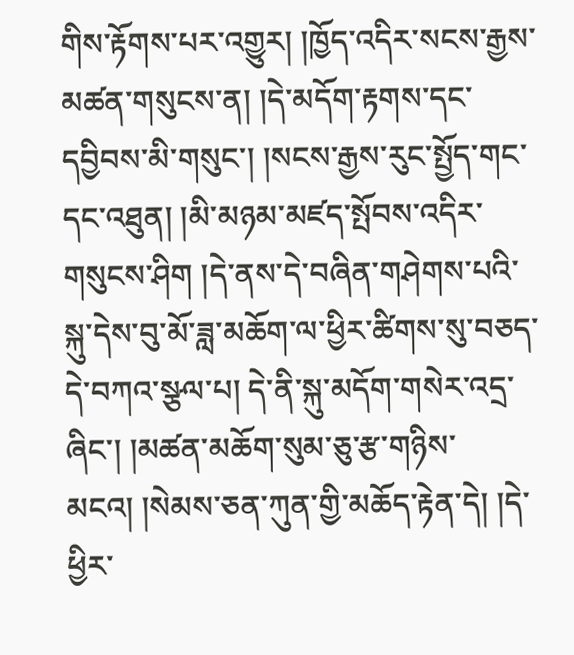གིས་རྟོགས་པར་འགྱུར། །ཁྱོད་འདིར་སངས་རྒྱས་མཚན་གསུངས་ན། །དེ་མདོག་རྟགས་དང་དབྱིབས་མི་གསུང་། །སངས་རྒྱས་རུང་སྤྱོད་གང་དང་འཐུན། །མི་མཉམ་མཛད་སྤོབས་འདིར་གསུངས་ཤིག །དེ་ནས་དེ་བཞིན་གཤེགས་པའི་སྐུ་དེས་བུ་མོ་ཟླ་མཆོག་ལ་ཕྱིར་ཚིགས་སུ་བཅད་དེ་བཀའ་སྩལ་པ། དེ་ནི་སྐུ་མདོག་གསེར་འདྲ་ཞིང་། །མཚན་མཆོག་སུམ་ཅུ་རྩ་གཉིས་མངའ། །སེམས་ཅན་ཀུན་གྱི་མཆོད་རྟེན་དེ། །དེ་ཕྱིར་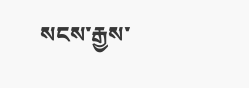སངས་རྒྱས་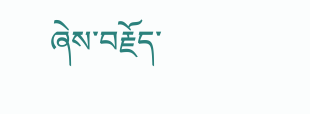ཞེས་བརྗོད་